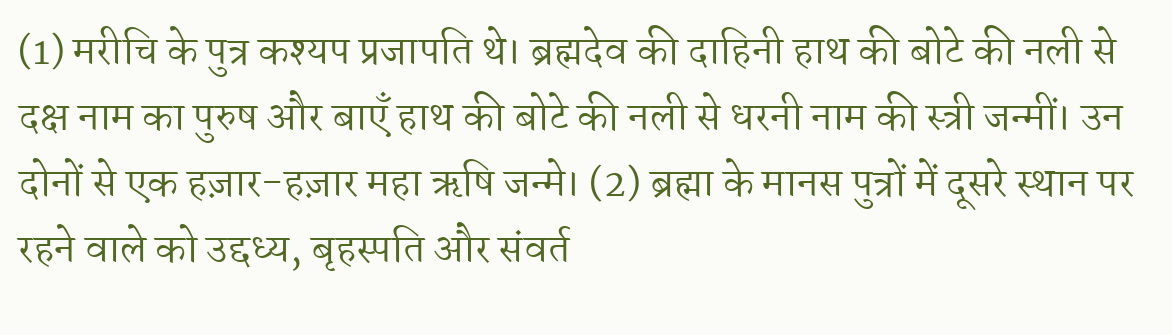(1) मरीचि के पुत्र कश्यप प्रजापति थे। ब्रह्मदेव की दाहिनी हाथ की बोटे की नली से दक्ष नाम का पुरुष और बाएँ हाथ की बोटे की नली से धरनी नाम की स्त्री जन्मीं। उन दोनों से एक हज़ार-हज़ार महा ऋषि जन्मे। (2) ब्रह्मा के मानस पुत्रों में दूसरे स्थान पर रहने वाले को उद्दध्य, बृहस्पति और संवर्त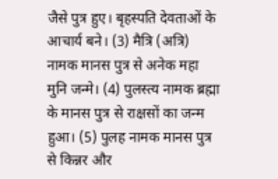जैसे पुत्र हुए। बृहस्पति देवताओं के आचार्य बने। (3) मैत्रि (अत्रि) नामक मानस पुत्र से अनेक महा मुनि जन्मे। (4) पुलस्त्य नामक ब्रह्मा के मानस पुत्र से राक्षसों का जन्म हुआ। (5) पुलह नामक मानस पुत्र से किन्नर और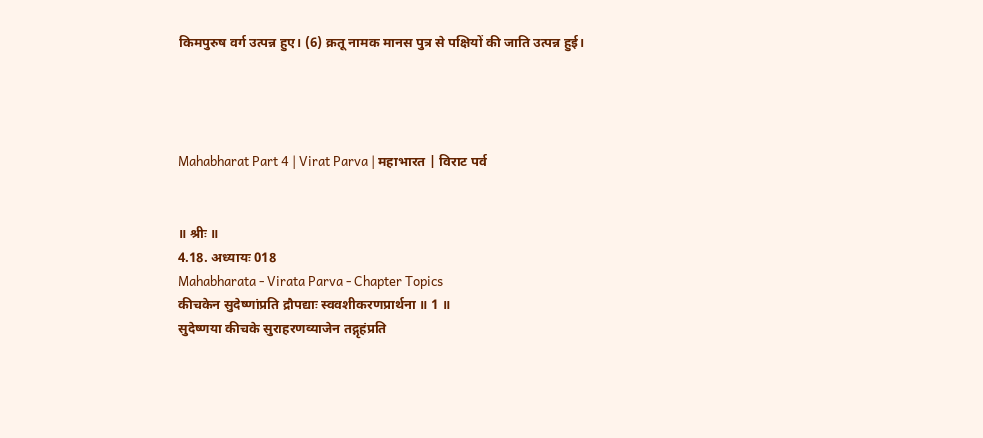किमपुरुष वर्ग उत्पन्न हुए। (6) क्रतू नामक मानस पुत्र से पक्षियों की जाति उत्पन्न हुई।




Mahabharat Part 4 | Virat Parva | महाभारत | विराट पर्व


॥ श्रीः ॥
4.18. अध्यायः 018
Mahabharata - Virata Parva - Chapter Topics
कीचकेन सुदेष्णांप्रति द्रौपद्याः स्ववशीकरणप्रार्थना ॥ 1 ॥
सुदेष्णया कीचके सुराहरणव्याजेन तद्गृहंप्रति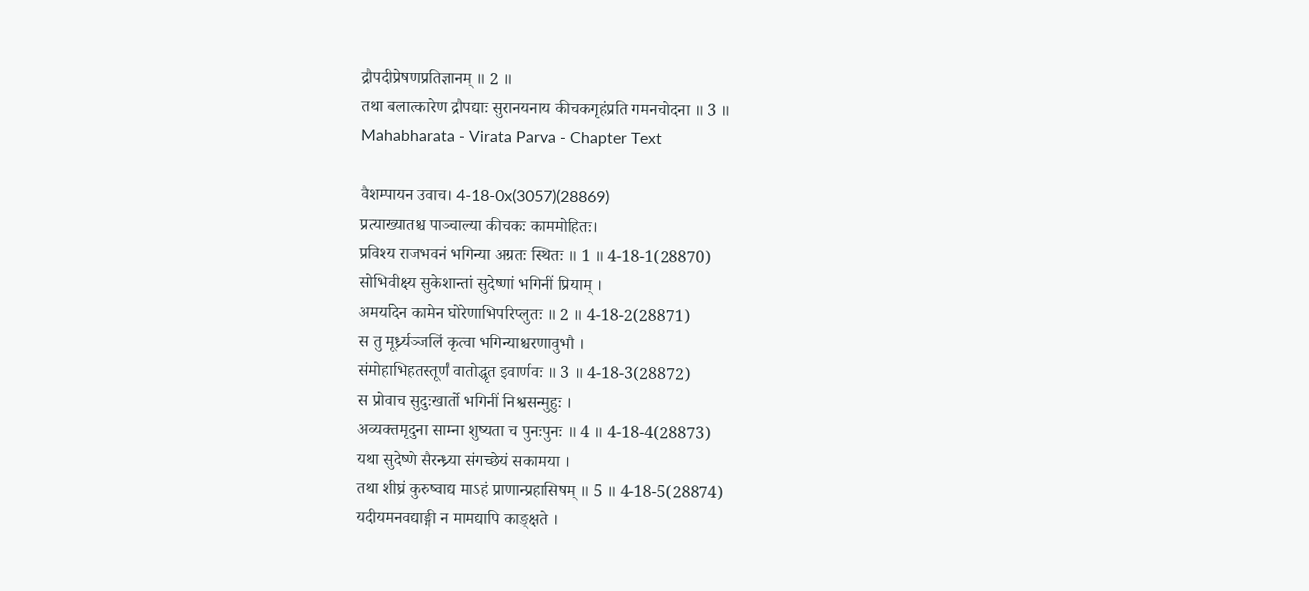द्रौपदीप्रेषणप्रतिज्ञानम् ॥ 2 ॥
तथा बलात्कारेण द्रौपद्याः सुरानयनाय कीचकगृहंप्रति गमनचोदना ॥ 3 ॥
Mahabharata - Virata Parva - Chapter Text

वैशम्पायन उवाच। 4-18-0x(3057)(28869)
प्रत्याख्यातश्च पाञ्चाल्या कीचकः काममोहितः।
प्रविश्य राजभवनं भगिन्या अग्रतः स्थितः ॥ 1 ॥ 4-18-1(28870)
सोभिवीक्ष्य सुकेशान्तां सुदेष्णां भगिनीं प्रियाम् ।
अमर्यादेन कामेन घोरेणाभिपरिप्लुतः ॥ 2 ॥ 4-18-2(28871)
स तु मूर्ध्र्यञ्जलिं कृत्वा भगिन्याश्चरणावुभौ ।
संमोहाभिहतस्तूर्णं वातोद्धृत इवार्णवः ॥ 3 ॥ 4-18-3(28872)
स प्रोवाच सुदुःखार्तो भगिनीं निश्वसन्मुहुः ।
अव्यक्तमृदुना साम्ना शुष्यता च पुनःपुनः ॥ 4 ॥ 4-18-4(28873)
यथा सुदेष्णे सैरन्ध्र्या संगच्छेयं सकामया ।
तथा शीघ्रं कुरुष्वाद्य माऽहं प्राणान्प्रहासिषम् ॥ 5 ॥ 4-18-5(28874)
यदीयमनवद्याङ्गी न मामद्यापि काङ्क्षते ।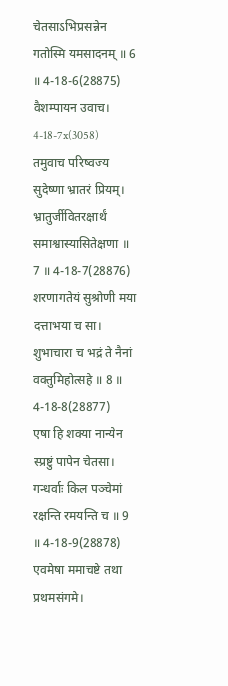चेतसाऽभिप्रसन्नेन गतोस्मि यमसादनम् ॥ 6 ॥ 4-18-6(28875)
वैशम्पायन उवाच। 4-18-7x(3058)
तमुवाच परिष्वज्य सुदेष्णा भ्रातरं प्रियम्।
भ्रातुर्जीवितरक्षार्थं समाश्वास्यासितेक्षणा ॥ 7 ॥ 4-18-7(28876)
शरणागतेयं सुश्रोणी मया दत्ताभया च सा।
शुभाचारा च भद्रं ते नैनां वक्तुमिहोत्सहे ॥ 8 ॥ 4-18-8(28877)
एषा हि शक्या नान्येन स्प्रष्टुं पापेन चेतसा।
गन्धर्वाः किल पञ्चेमां रक्षन्ति रमयन्ति च ॥ 9 ॥ 4-18-9(28878)
एवमेषा ममाचष्टे तथा प्रथमसंगमे।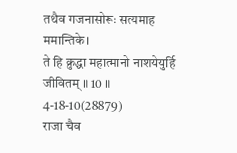तथैव गजनासोरूः सत्यमाह ममान्तिके।
ते हि क्रुद्धा महात्मानो नाशयेयुर्हि जीवितम् ॥ 10 ॥ 4-18-10(28879)
राजा चैव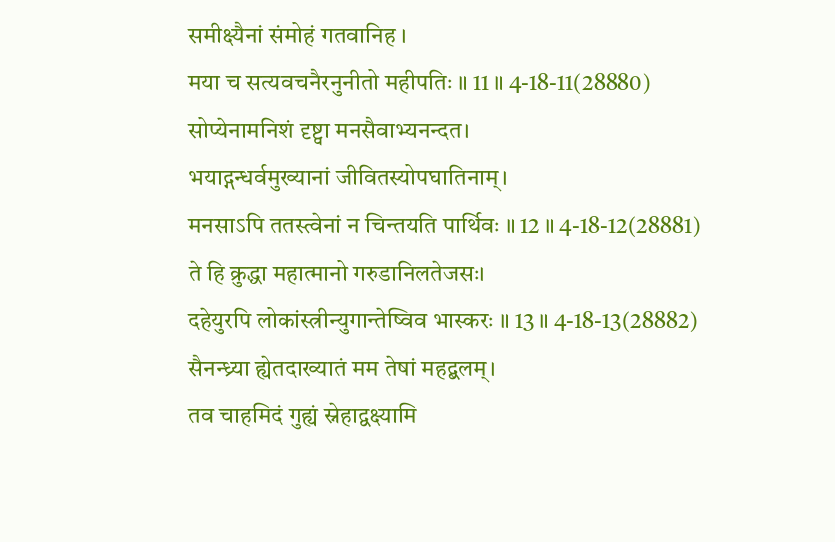समीक्ष्यैनां संमोहं गतवानिह ।
मया च सत्यवचनैरनुनीतो महीपतिः ॥ 11 ॥ 4-18-11(28880)
सोप्येनामनिशं दृष्ट्वा मनसैवाभ्यनन्दत।
भयाद्गन्धर्वमुख्यानां जीवितस्योपघातिनाम्।
मनसाऽपि ततस्त्वेनां न चिन्तयति पार्थिवः ॥ 12 ॥ 4-18-12(28881)
ते हि क्रुद्धा महात्मानो गरुडानिलतेजसः।
दहेयुरपि लोकांस्त्रीन्युगान्तेष्विव भास्करः ॥ 13 ॥ 4-18-13(28882)
सैनन्ध्र्या ह्येतदाख्यातं मम तेषां महद्बलम्।
तव चाहमिदं गुह्यं स्नेहाद्वक्ष्यामि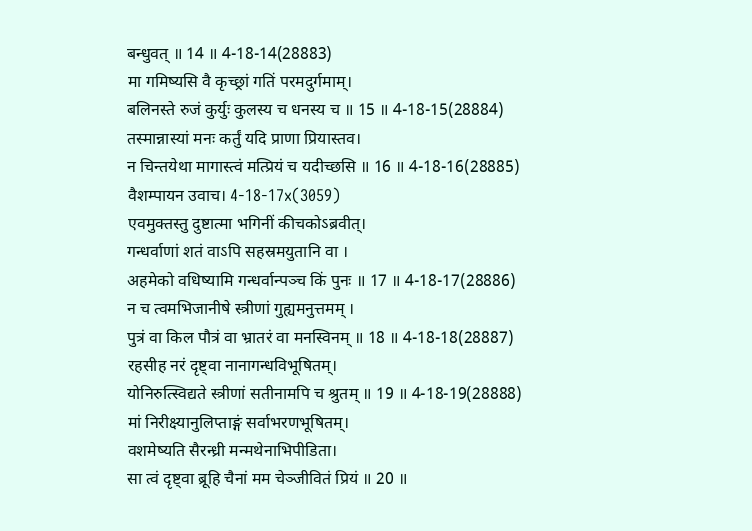बन्धुवत् ॥ 14 ॥ 4-18-14(28883)
मा गमिष्यसि वै कृच्छ्रां गतिं परमदुर्गमाम्।
बलिनस्ते रुजं कुर्युः कुलस्य च धनस्य च ॥ 15 ॥ 4-18-15(28884)
तस्मान्नास्यां मनः कर्तुं यदि प्राणा प्रियास्तव।
न चिन्तयेथा मागास्त्वं मत्प्रियं च यदीच्छसि ॥ 16 ॥ 4-18-16(28885)
वैशम्पायन उवाच। 4-18-17x(3059)
एवमुक्तस्तु दुष्टात्मा भगिनीं कीचकोऽब्रवीत्।
गन्धर्वाणां शतं वाऽपि सहस्रमयुतानि वा ।
अहमेको वधिष्यामि गन्धर्वान्पञ्च किं पुनः ॥ 17 ॥ 4-18-17(28886)
न च त्वमभिजानीषे स्त्रीणां गुह्यमनुत्तमम् ।
पुत्रं वा किल पौत्रं वा भ्रातरं वा मनस्विनम् ॥ 18 ॥ 4-18-18(28887)
रहसीह नरं दृष्ट्वा नानागन्धविभूषितम्।
योनिरुत्स्विद्यते स्त्रीणां सतीनामपि च श्रुतम् ॥ 19 ॥ 4-18-19(28888)
मां निरीक्ष्यानुलिप्ताङ्गं सर्वाभरणभूषितम्।
वशमेष्यति सैरन्ध्री मन्मथेनाभिपीडिता।
सा त्वं दृष्ट्वा ब्रूहि चैनां मम चेञ्जीवितं प्रियं ॥ 20 ॥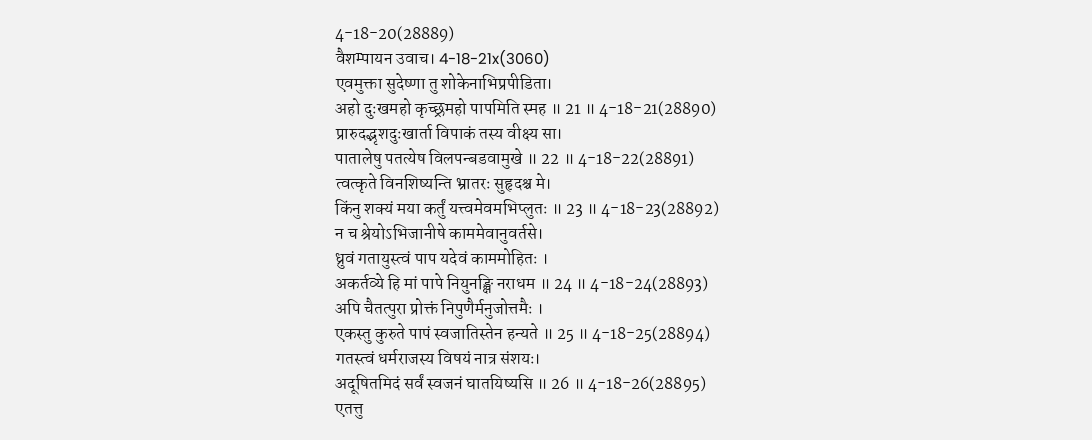4-18-20(28889)
वैशम्पायन उवाच। 4-18-21x(3060)
एवमुक्ता सुदेष्णा तु शोकेनाभिप्रपीडिता।
अहो दुःखमहो कृच्छ्रमहो पापमिति स्मह ॥ 21 ॥ 4-18-21(28890)
प्रारुदद्भृशदुःखार्ता विपाकं तस्य वीक्ष्य सा।
पातालेषु पतत्येष विलपन्बडवामुखे ॥ 22 ॥ 4-18-22(28891)
त्वत्कृते विनशिष्यन्ति भ्रातरः सुहृदश्च मे।
किंनु शक्यं मया कर्तुं यत्त्वमेवमभिप्लुतः ॥ 23 ॥ 4-18-23(28892)
न च श्रेयोऽभिजानीषे काममेवानुवर्तसे।
ध्रुवं गतायुस्त्वं पाप यदेवं काममोहितः ।
अकर्तव्ये हि मां पापे नियुनङ्क्षि नराधम ॥ 24 ॥ 4-18-24(28893)
अपि चैतत्पुरा प्रोक्तं निपुणैर्मनुजोत्तमैः ।
एकस्तु कुरुते पापं स्वजातिस्तेन हन्यते ॥ 25 ॥ 4-18-25(28894)
गतस्त्वं धर्मराजस्य विषयं नात्र संशयः।
अदूषितमिदं सर्वं स्वजनं घातयिष्यसि ॥ 26 ॥ 4-18-26(28895)
एतत्तु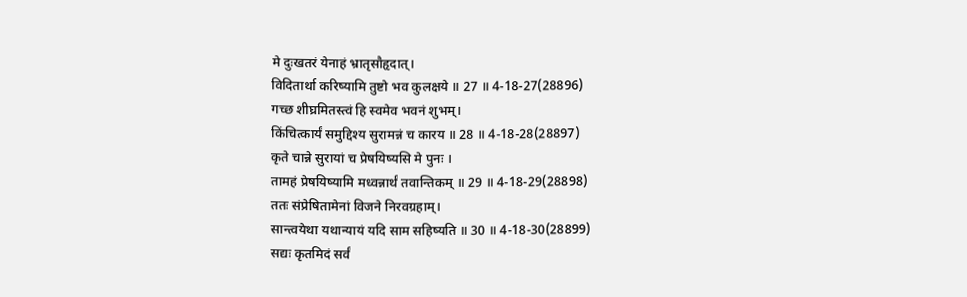मे दुःखतरं येनाहं भ्रातृसौहृदात्।
विदितार्था करिष्यामि तुष्टो भव कुलक्षये ॥ 27 ॥ 4-18-27(28896)
गच्छ शीघ्रमितस्त्वं हि स्वमेव भवनं शुभम्।
किंचित्कार्यं समुद्दिश्य सुरामन्नं च कारय ॥ 28 ॥ 4-18-28(28897)
कृते चान्ने सुरायां च प्रेषयिष्यसि मे पुनः ।
तामहं प्रेषयिष्यामि मध्वन्नार्थं तवान्तिकम् ॥ 29 ॥ 4-18-29(28898)
ततः संप्रेषितामेनां विजने निरवग्रहाम्।
सान्त्वयेथा यथान्यायं यदि साम सहिष्यति ॥ 30 ॥ 4-18-30(28899)
सद्यः कृतमिदं सर्वं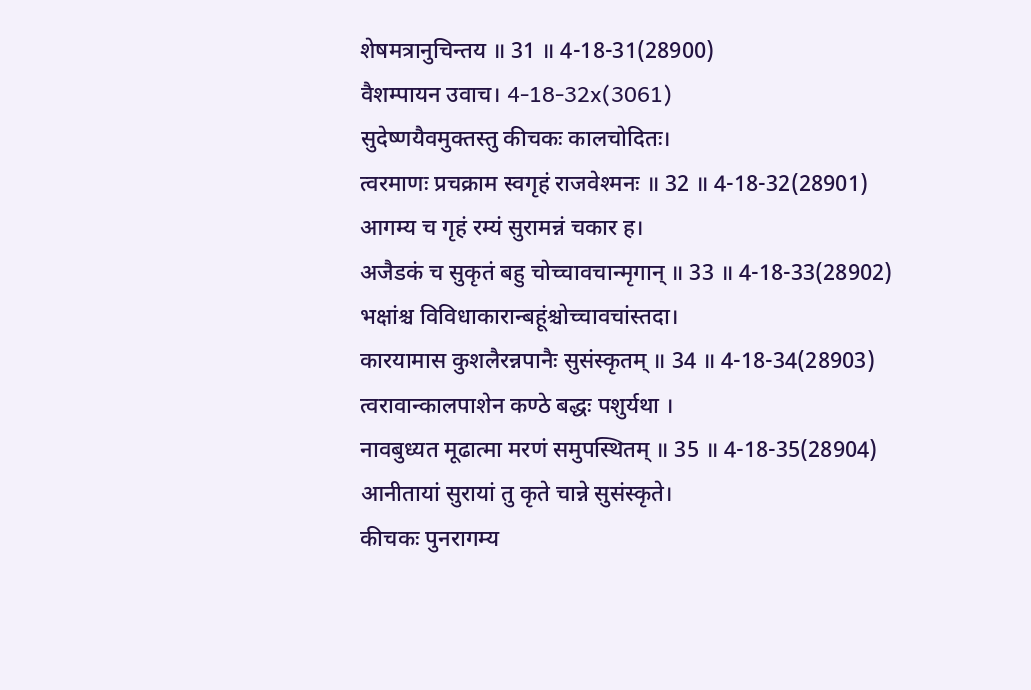शेषमत्रानुचिन्तय ॥ 31 ॥ 4-18-31(28900)
वैशम्पायन उवाच। 4-18-32x(3061)
सुदेष्णयैवमुक्तस्तु कीचकः कालचोदितः।
त्वरमाणः प्रचक्राम स्वगृहं राजवेश्मनः ॥ 32 ॥ 4-18-32(28901)
आगम्य च गृहं रम्यं सुरामन्नं चकार ह।
अजैडकं च सुकृतं बहु चोच्चावचान्मृगान् ॥ 33 ॥ 4-18-33(28902)
भक्षांश्च विविधाकारान्बहूंश्चोच्चावचांस्तदा।
कारयामास कुशलैरन्नपानैः सुसंस्कृतम् ॥ 34 ॥ 4-18-34(28903)
त्वरावान्कालपाशेन कण्ठे बद्धः पशुर्यथा ।
नावबुध्यत मूढात्मा मरणं समुपस्थितम् ॥ 35 ॥ 4-18-35(28904)
आनीतायां सुरायां तु कृते चान्ने सुसंस्कृते।
कीचकः पुनरागम्य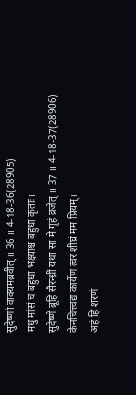सुदेष्णां वाक्यमब्रवीत् ॥ 36 ॥ 4-18-36(28905)
मधु मांसं च बहुधा भक्ष्याश्च बहुधा कृताः।
सुदेष्णे ब्रूहि सैरन्ध्रीं यथा सा मे गृहं व्रजेत् ॥ 37 ॥ 4-18-37(28906)
केनचित्त्वद्य कार्येण त्वर शीघ्रं मम प्रियम्।
अहं हि शरणं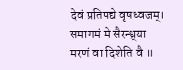देवं प्रतिपद्ये वृषध्वजम्।
समागमं मे सैरन्ध्र्या मरणं वा दिशेति वै ॥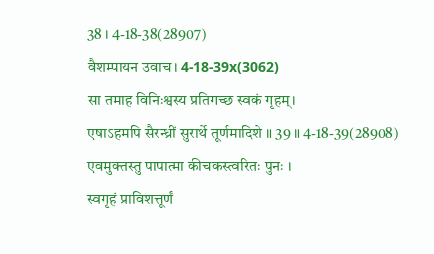38 । 4-18-38(28907)
वैशम्पायन उवाच। 4-18-39x(3062)
सा तमाह विनिःश्वस्य प्रतिगच्छ स्वकं गृहम्।
एषाऽहमपि सैरन्ध्रीं सुरार्थे तूर्णमादिशे ॥ 39 ॥ 4-18-39(28908)
एवमुक्तस्तु पापात्मा कीचकस्त्वरितः पुनः ।
स्वगृहं प्राविशत्तूर्णं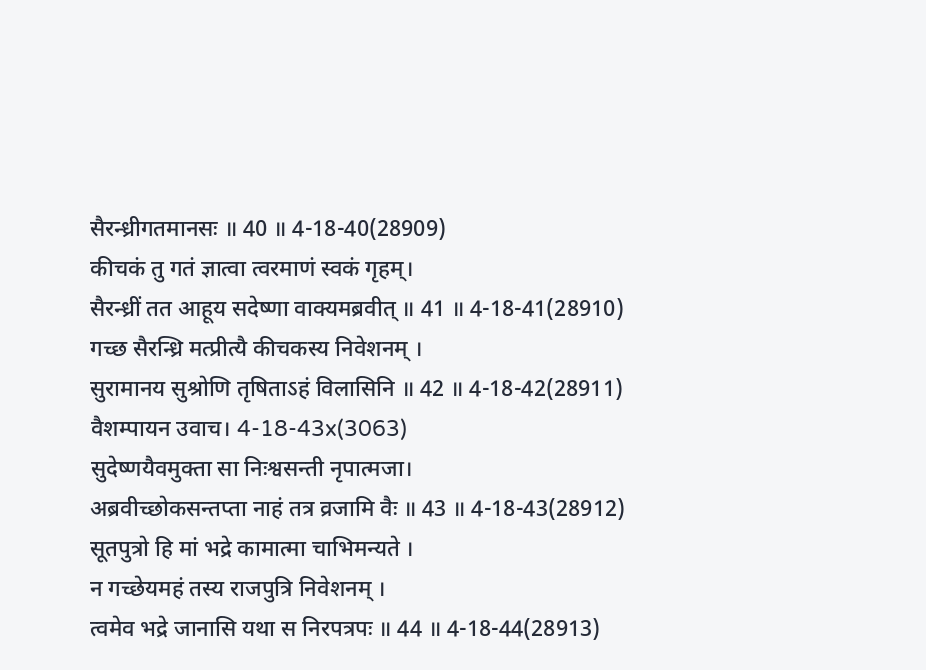सैरन्ध्रीगतमानसः ॥ 40 ॥ 4-18-40(28909)
कीचकं तु गतं ज्ञात्वा त्वरमाणं स्वकं गृहम्।
सैरन्ध्रीं तत आहूय सदेष्णा वाक्यमब्रवीत् ॥ 41 ॥ 4-18-41(28910)
गच्छ सैरन्ध्रि मत्प्रीत्यै कीचकस्य निवेशनम् ।
सुरामानय सुश्रोणि तृषिताऽहं विलासिनि ॥ 42 ॥ 4-18-42(28911)
वैशम्पायन उवाच। 4-18-43x(3063)
सुदेष्णयैवमुक्ता सा निःश्वसन्ती नृपात्मजा।
अब्रवीच्छोकसन्तप्ता नाहं तत्र व्रजामि वैः ॥ 43 ॥ 4-18-43(28912)
सूतपुत्रो हि मां भद्रे कामात्मा चाभिमन्यते ।
न गच्छेयमहं तस्य राजपुत्रि निवेशनम् ।
त्वमेव भद्रे जानासि यथा स निरपत्रपः ॥ 44 ॥ 4-18-44(28913)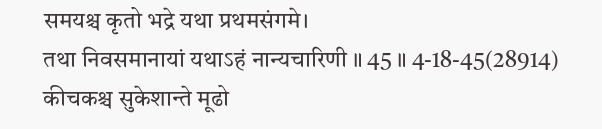समयश्च कृतो भद्रे यथा प्रथमसंगमे।
तथा निवसमानायां यथाऽहं नान्यचारिणी ॥ 45 ॥ 4-18-45(28914)
कीचकश्च सुकेशान्ते मूढो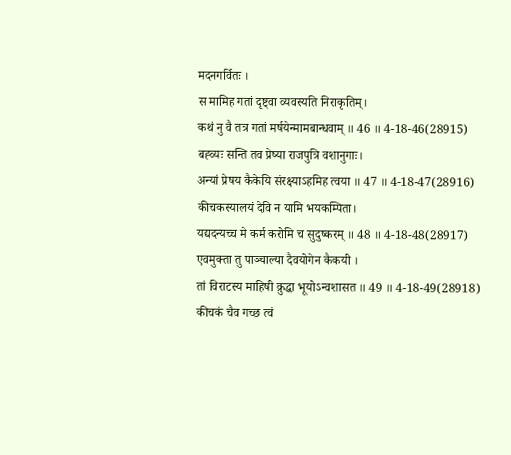मदनगर्वितः ।
स मामिह गतां दृष्ट्वा व्यवस्यति निराकृतिम्।
कथं नु वै तत्र गतां मर्षयेन्मामबान्धवाम् ॥ 46 ॥ 4-18-46(28915)
बह्व्यः सन्ति तव प्रेष्या राजपुत्रि वशानुगाः।
अन्यां प्रेषय कैकेयि संरक्ष्याऽहमिह त्वया ॥ 47 ॥ 4-18-47(28916)
कीचकस्यालयं देवि न यामि भयकम्पिता।
यद्यदन्यच्च मे कर्म करोमि च सुदुष्करम् ॥ 48 ॥ 4-18-48(28917)
एवमुक्ता तु पाञ्चाल्या दैवयोगेन कैकयी ।
तां विराटस्य माहिषी क्रुद्धा भूयोऽन्वशासत ॥ 49 ॥ 4-18-49(28918)
कीचकं चैव गच्छ त्वं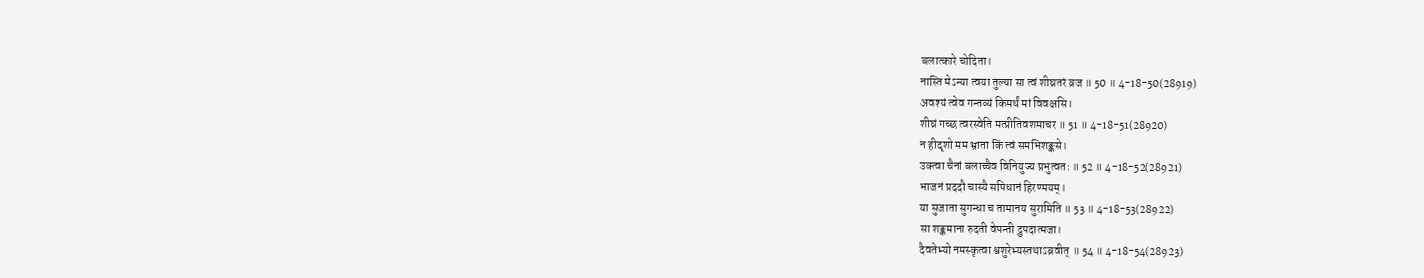बलात्कारे चोदिता।
नास्ति मेऽन्या त्वया तुल्या सा त्वं शीघ्रतरं व्रज ॥ 50 ॥ 4-18-50(28919)
अवश्यं त्वेव गन्तव्यं किमर्थं मां विवक्षसि।
शीघ्रं गच्छ त्वरस्वेति मत्प्रीतिवशमाचर ॥ 51 ॥ 4-18-51(28920)
न हीदृशो मम भ्राता किं त्वं समभिशङ्कसे।
उक्त्वा चैनां बलाच्चैव विनियुज्य प्रभुत्वतः ॥ 52 ॥ 4-18-52(28921)
भाजनं प्रददौ चास्यै सपिधानं हिरण्मयम्।
या सुजाता सुगन्धा च तामानय सुरामिति ॥ 53 ॥ 4-18-53(28922)
सा शङ्कमाना रुदती वेपन्ती द्रुपदात्मजा।
दैवतेभ्यो नमस्कृत्वा श्वशुरेभ्यस्तथाऽब्रवीत् ॥ 54 ॥ 4-18-54(28923)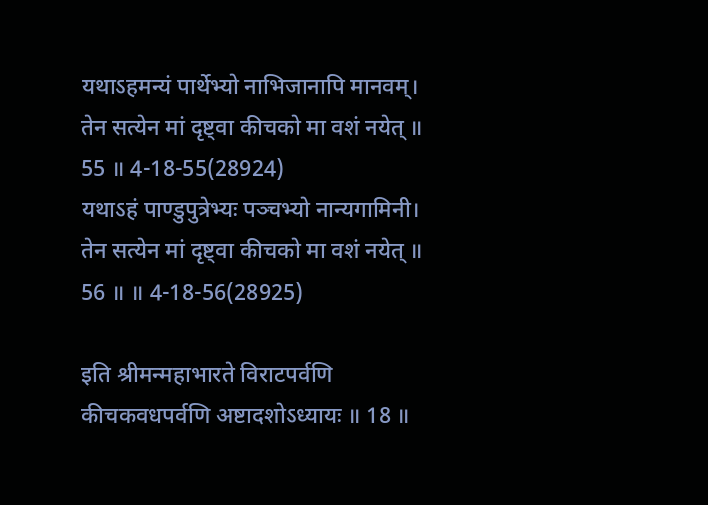यथाऽहमन्यं पार्थेभ्यो नाभिजानापि मानवम्।
तेन सत्येन मां दृष्ट्वा कीचको मा वशं नयेत् ॥ 55 ॥ 4-18-55(28924)
यथाऽहं पाण्डुपुत्रेभ्यः पञ्चभ्यो नान्यगामिनी।
तेन सत्येन मां दृष्ट्वा कीचको मा वशं नयेत् ॥ 56 ॥ ॥ 4-18-56(28925)

इति श्रीमन्महाभारते विराटपर्वणि कीचकवधपर्वणि अष्टादशोऽध्यायः ॥ 18 ॥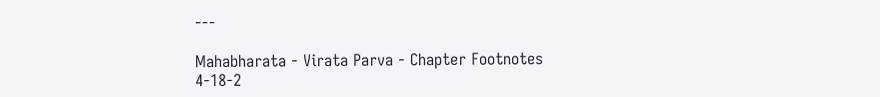---

Mahabharata - Virata Parva - Chapter Footnotes
4-18-2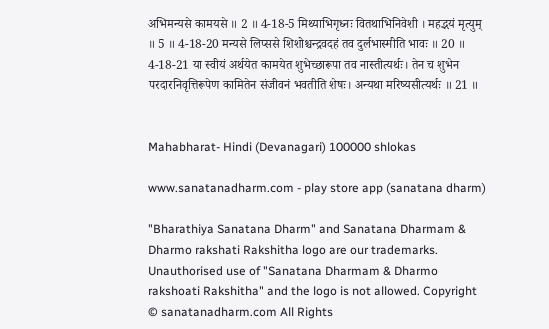अभिमन्यसे कामयसे ॥ 2 ॥ 4-18-5 मिथ्याभिगृध्नः वितथाभिनिवेशी । महद्भयं मृत्युम् ॥ 5 ॥ 4-18-20 मन्यसे लिप्ससे शिशोश्चन्द्रवदहं तव दुर्लभास्मीति भावः ॥ 20 ॥ 4-18-21 या स्वीयं अर्थयेत कामयेत शुभेच्छारूपा तव नास्तीत्यर्थः। तेन च शुभेन परदारनिवृत्तिरूपेण कामितेन संजीवनं भवतीति शेषः। अन्यथा मरिष्यसीत्यर्थः ॥ 21 ॥


Mahabharat- Hindi (Devanagari) 100000 shlokas

www.sanatanadharm.com - play store app (sanatana dharm)

"Bharathiya Sanatana Dharm" and Sanatana Dharmam & Dharmo rakshati Rakshitha logo are our trademarks. Unauthorised use of "Sanatana Dharmam & Dharmo rakshoati Rakshitha" and the logo is not allowed. Copyright © sanatanadharm.com All Rights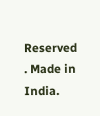Reserved . Made in India.